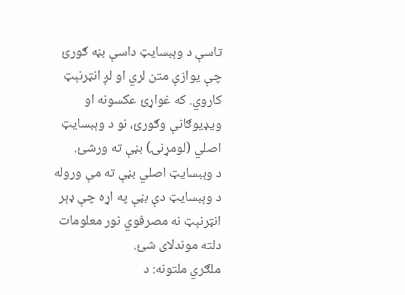تاسې د وېبسایټ داسې بڼه ګورئ چې یوازې متن لري او لږ انټرنېټ کاروي. که غواړئ عکسونه او ویډیوګانې وګورئ، نو د وېبسایټ اصلي (لومړنۍ) بڼې ته ورشئ.
د وېبسایټ اصلي بڼې ته مې وروله
د وېبسایټ دې بڼې په اړه چې ډېر انټرنېټ نه مصرفوي نور معلومات دلته موندلای شئ.
ملګري ملتونه: د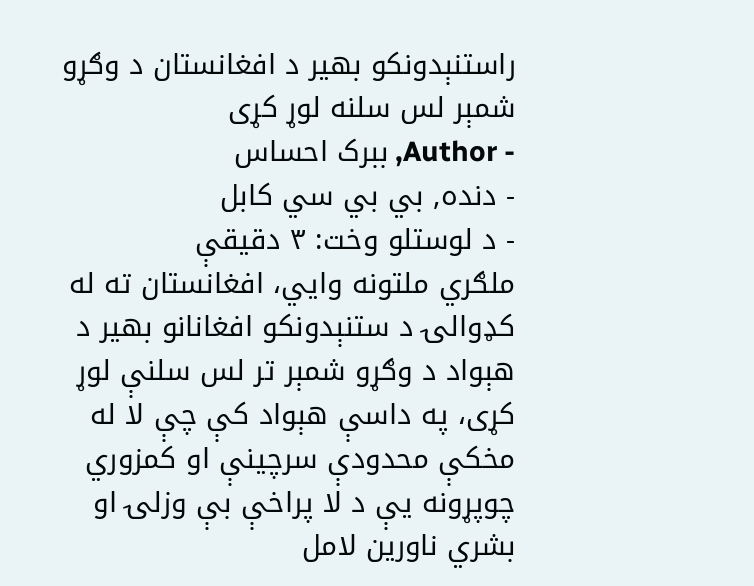راستنېدونکو بهیر د افغانستان د وګړو شمېر لس سلنه لوړ کړی
- Author, ببرک احساس
- دنده, بي بي سي کابل
- د لوستلو وخت: ۳ دقیقې
ملګري ملتونه وايي، افغانستان ته له کډوالۍ د ستنېدونکو افغانانو بهیر د هېواد د وګړو شمېر تر لس سلنې لوړ کړی، په داسې هېواد کې چې لا له مخکې محدودې سرچینې او کمزوري چوپړونه یې د لا پراخې بې وزلۍ او بشري ناورین لامل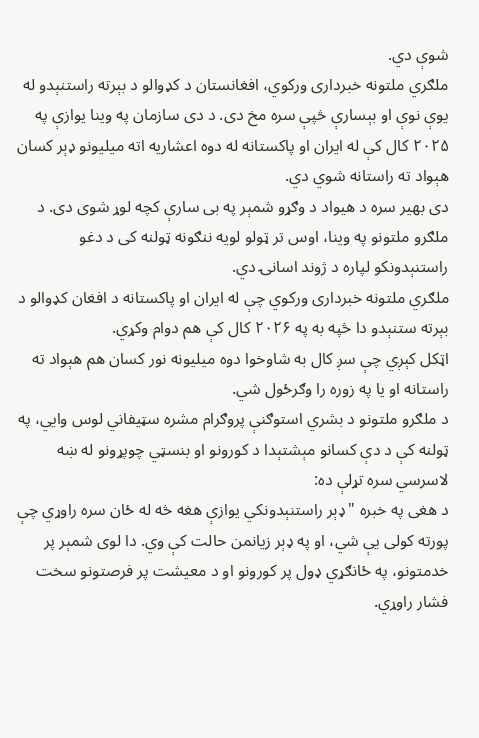شوې دي.
ملګري ملتونه خبرداری ورکوي، افغانستان د کډوالو د بېرته راستنېدو له یوې نوې او بېسارې څپې سره مخ دی. د دی سازمان په وینا یوازې په ۲۰۲۵ کال کې له ایران او پاکستانه له دوه اعشاریه اته میلیونو ډېر کسان هېواد ته راستانه شوي دي.
دی بهیر سره د هیواد د وګړو شمېر په بی سارې کچه لوړ شوی دی. د ملګرو ملتونو په وینا، اوس تر ټولو لویه ننګونه ټولنه کی د دغو راستنېدونکو لپاره د ژوند اسانۍ دي.
ملګري ملتونه خبرداری ورکوي چې له ایران او پاکستانه د افغان کډوالو د بېرته ستنېدو دا څپه به په ۲۰۲۶ کال کې هم دوام وکړي.
اټکل کېږي چې سږ کال به شاوخوا دوه میلیونه نور کسان هم هېواد ته راستانه او یا په زوره را وګرځول شي.
د ملګرو ملتونو د بشري استوګنې پروګرام مشره سټیفاني لوس وايي، په ټولنه کې د دې کسانو مېشتېدا د کورونو او بنسټي چوپړونو له ښه لاسرسي سره تړلې ده:
د هغی په خبره "ډېر راستنېدونکي یوازې هغه څه له ځان سره راوړي چې پورته کولی یې شي، او په ډېر زیانمن حالت کې وي. دا لوی شمېر پر خدمتونو، په ځانګړي ډول پر کورونو او د معیشت پر فرصتونو سخت فشار راوړي.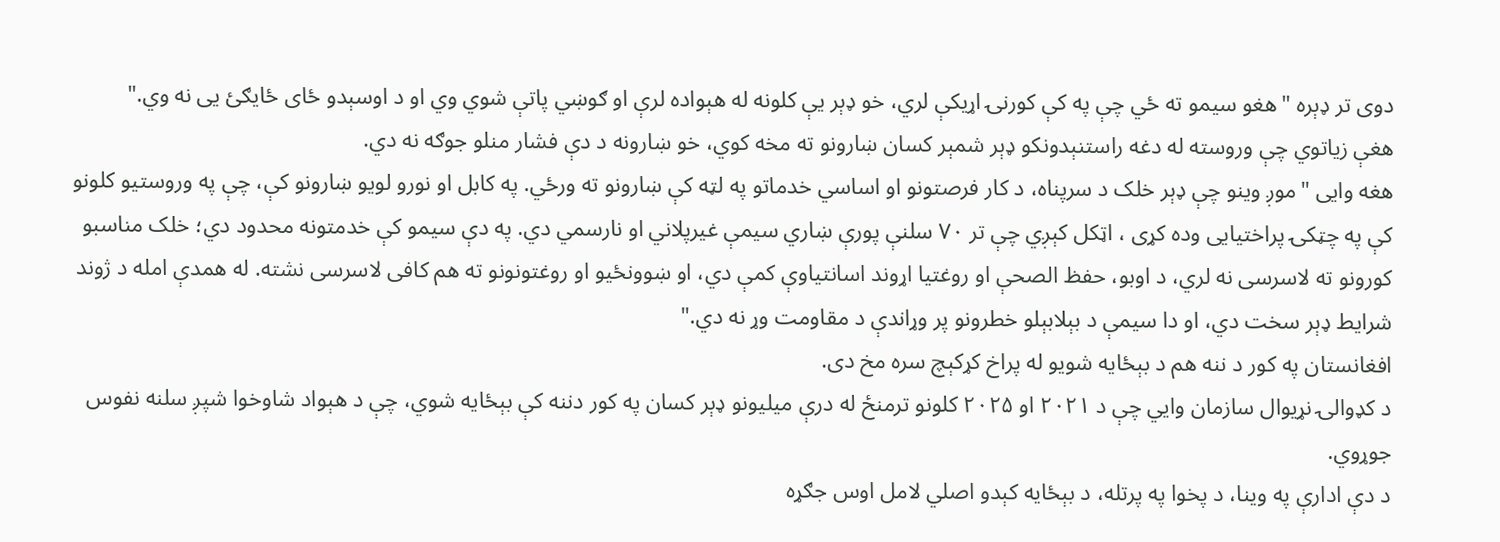دوی تر ډېره "هغو سیمو ته ځي چې په کې کورنۍ اړیکې لري، خو ډېر یې کلونه له هېواده لرې او ګوښي پاتې شوي وي او د اوسېدو ځای ځایګئ یی نه وي."
هغې زیاتوي چې وروسته له دغه راستنېدونکو ډېر شمېر کسان ښارونو ته مخه کوي، خو ښارونه د دې فشار منلو جوګه نه دي.
هغه وایی "موږ وینو چې ډېر خلک د سرپناه، د کار فرصتونو او اساسي خدماتو په لټه کې ښارونو ته ورځي. په کابل او نورو لویو ښارونو کې، چې په وروستیو کلونو کې په چټکۍ پراختیایی وده کړی ، اټکل کېږي چې تر ۷۰ سلنې پورې ښاري سیمې غیرپلاني او نارسمي دي. په دې سیمو کې خدمتونه محدود دي؛ خلک مناسبو کورونو ته لاسرسی نه لري، د اوبو، حفظ الصحې او روغتیا اړوند اسانتیاوې کمې دي، او ښوونځیو او روغتونونو ته هم کافی لاسرسی نشته. له همدې امله د ژوند شرایط ډېر سخت دي، او دا سیمې د بېلابېلو خطرونو پر وړاندې د مقاومت وړ نه دي."
افغانستان په کور د ننه هم د بېځایه شویو له پراخ کړکېچ سره مخ دی.
د کډوالۍ نړیوال سازمان وايي چې د ۲۰۲۱ او ۲۰۲۵ کلونو ترمنځ له درې میلیونو ډېر کسان په کور دننه کې بېځایه شوي، چې د هېواد شاوخوا شپږ سلنه نفوس جوړوي.
د دې ادارې په وینا، د پخوا په پرتله، د بېځایه کېدو اصلي لامل اوس جګړه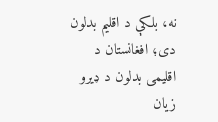نه، بلکې د اقلیم بدلون دی؛ افغانستان د اقلیمی بدلون د ډیرو زیان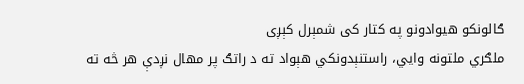ګالونکو هیوادونو په کتار کی شمېرل کېږی
ملګري ملتونه وايي، راستنېدونکي هېواد ته د راتګ پر مهال نږدې هر څه ته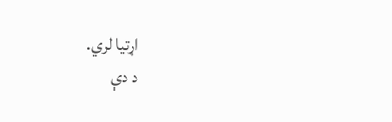اړتیا لري.
د دې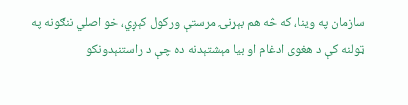سازمان په وینا، که څه هم بېړنۍ مرستې ورکول کېږي، خو اصلي ننګونه په ټولنه کې د هغوی ادغام او بیا مېشتېدنه ده چې د راستنېدونکو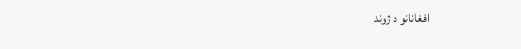افغانانو د ژوند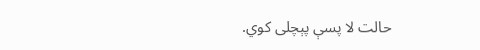حالت لا پسې پېچلی کوي.